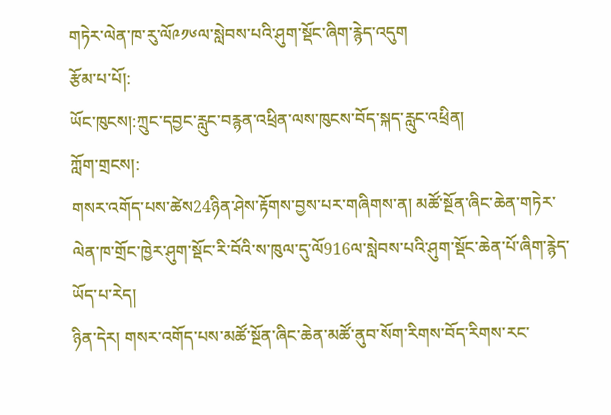གཏེར་ལེན་ཁ་རུ་ལོ༩༡༦ལ་སླེབས་པའི་ཤུག་སྡོང་ཞིག་རྙེད་འདུག
རྩོམ་པ་པོ།:
ཡོང་ཁུངས།:ཀྲུང་དབྱང་རླུང་བརྙན་འཕྲིན་ལས་ཁུངས་བོད་སྐད་རླུང་འཕྲིན།
ཀློག་གྲངས།:
གསར་འགོད་པས་ཚེས24ཉིན་ཤེས་རྟོགས་བྱས་པར་གཞིགས་ན། མཚོ་སྔོན་ཞིང་ཆེན་གཏེར་ལེན་ཁ་གྲོང་ཁྱེར་ཤུག་སྡོང་རི་བོའི་ས་ཁུལ་དུ་ལོ916ལ་སླེབས་པའི་ཤུག་སྡོང་ཆེན་པོ་ཞིག་རྙེད་ཡོད་པ་རེད།
ཉིན་དེར། གསར་འགོད་པས་མཚོ་སྔོན་ཞིང་ཆེན་མཚོ་ནུབ་སོག་རིགས་བོད་རིགས་རང་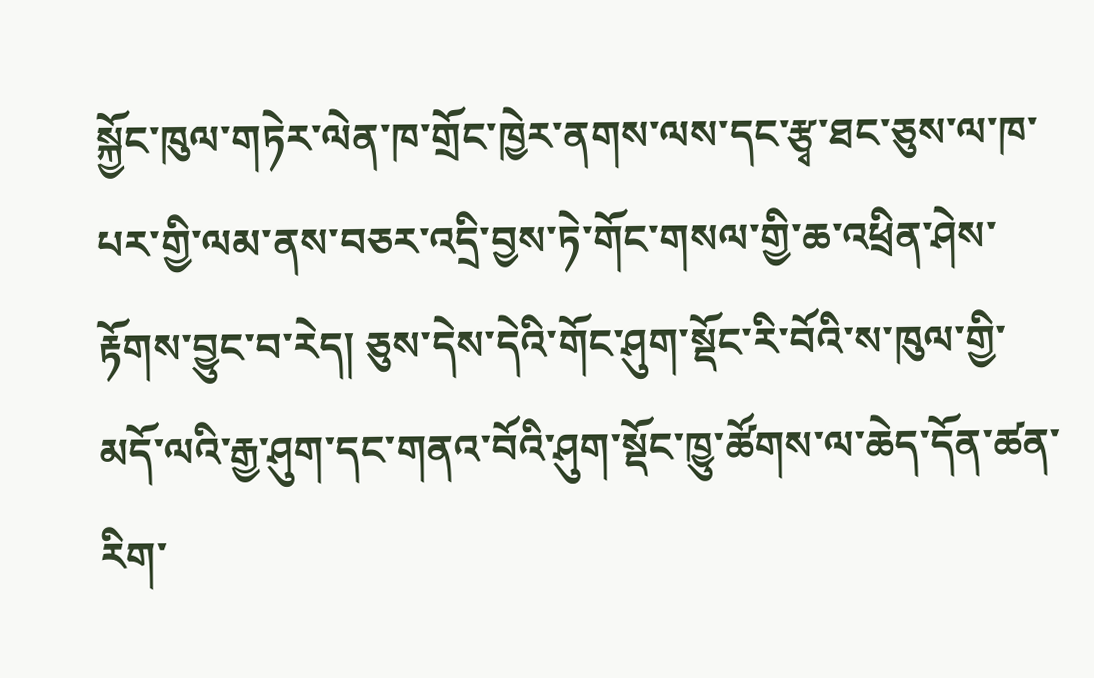སྐྱོང་ཁུལ་གཏེར་ལེན་ཁ་གྲོང་ཁྱེར་ནགས་ལས་དང་རྩྭ་ཐང་ཅུས་ལ་ཁ་པར་གྱི་ལམ་ནས་བཅར་འདྲི་བྱས་ཏེ་གོང་གསལ་གྱི་ཆ་འཕྲིན་ཤེས་རྟོགས་བྱུང་བ་རེད། ཅུས་དེས་དེའི་གོང་ཤུག་སྡོང་རི་བོའི་ས་ཁུལ་གྱི་མདོ་ལའི་རྒྱ་ཤུག་དང་གནའ་བོའི་ཤུག་སྡོང་ཁྱུ་ཚོགས་ལ་ཆེད་དོན་ཚན་རིག་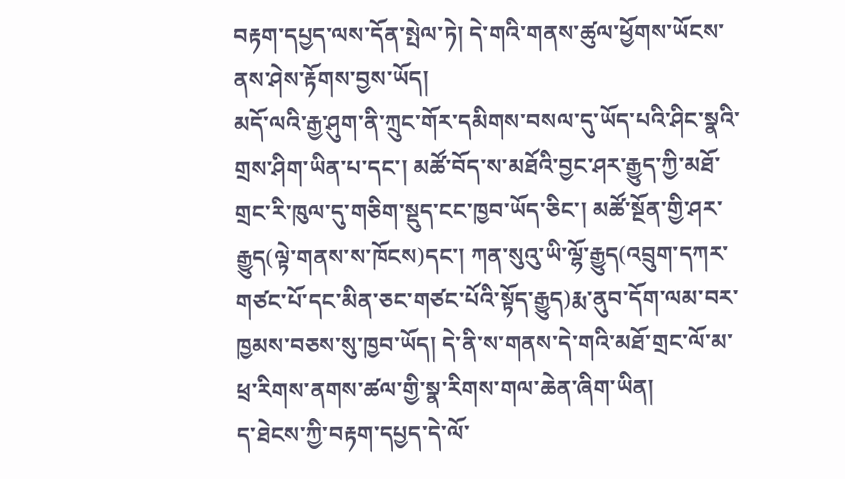བརྟག་དཔྱད་ལས་དོན་སྤེལ་ཏེ། དེ་གའི་གནས་ཚུལ་ཕྱོགས་ཡོངས་ནས་ཤེས་རྟོགས་བྱས་ཡོད།
མདོ་ལའི་རྒྱ་ཤུག་ནི་ཀྲུང་གོར་དམིགས་བསལ་དུ་ཡོད་པའི་ཤིང་སྣའི་གྲས་ཤིག་ཡིན་པ་དང་། མཚོ་བོད་ས་མཐོའི་བྱང་ཤར་རྒྱུད་ཀྱི་མཐོ་གྲང་རི་ཁུལ་དུ་གཅིག་སྡུད་ངང་ཁྱབ་ཡོད་ཅིང་། མཚོ་སྔོན་གྱི་ཤར་རྒྱུད(ལྟེ་གནས་ས་ཁོངས)དང་། ཀན་སུའུ་ཡི་ལྷོ་རྒྱུད(འབྲུག་དཀར་གཙང་པོ་དང་མིན་ཅང་གཙང་པོའི་སྟོད་རྒྱུད)རྨ་ནུབ་དོག་ལམ་བར་ཁྱམས་བཅས་སུ་ཁྱབ་ཡོད། དེ་ནི་ས་གནས་དེ་གའི་མཐོ་གྲང་ལོ་མ་ཕྲ་རིགས་ནགས་ཚལ་གྱི་སྣ་རིགས་གལ་ཆེན་ཞིག་ཡིན།
ད་ཐེངས་ཀྱི་བརྟག་དཔྱད་དེ་ལོ་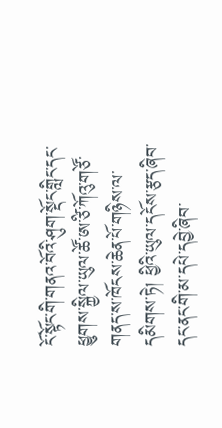ངོ་སྟོང་གི་གནའ་བོའི་ཤུག་སྡོང་གླིང་དང་ཕྱུགས་སྐྱིལ་ཡུལ་ཚོ་ཨ་ཙི་ཀོའུ་གཙོ་གནད་ས་ཁོངས་ཆེན་པོ་གཉིས་ལ་དམིགས་ཏེ། ཕྱིའི་ཡུལ་དངོས་རྩད་ཞིབ་དང་ནང་གི་མ་དཔེ་དབྱེ་ཞིབ་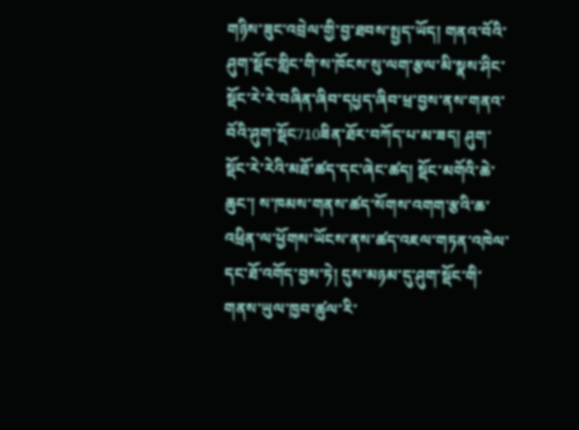གཉིས་ཟུང་འབྲེལ་གྱི་བྱ་ཐབས་སྤྱད་ཡོད། གནའ་བོའི་ཤུག་སྡོང་གླིང་གི་ས་ཁོངས་སུ་ལག་རྩལ་མི་སྣས་ཤིང་སྡོང་རེ་རེ་བཞིན་ཞིབ་དཔྱད་ཞིབ་ཕྲ་བྱས་ནས་གནའ་བོའི་ཤུག་སྡོང710ཟིན་ཐོར་བཀོད་པ་མ་ཟད། ཤུག་སྡོང་རེ་རེའི་མཐོ་ཚད་དང་ཞེང་ཚད། སྡོང་མགོའི་ཆེ་ཆུང་། ས་ཁམས་གནས་ཚད་སོགས་འགག་རྩའི་ཆ་འཕྲིན་ལ་ཕྱོགས་ཡོངས་ནས་ཚད་འཇལ་གཏན་འཁེལ་དང་ཐོ་འགོད་བྱས་ཏེ། དུས་མཉམ་དུ་ཤུག་སྡོང་གི་གནས་ཡུལ་ཁྱབ་ཚུལ་རི་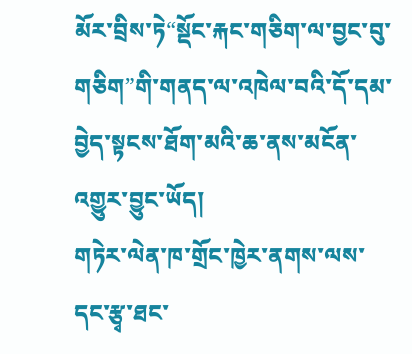མོར་བྲིས་ཏེ“སྡོང་རྐང་གཅིག་ལ་བྱང་བུ་གཅིག”གི་གནད་ལ་འཁེལ་བའི་དོ་དམ་བྱེད་སྟངས་ཐོག་མའི་ཆ་ནས་མངོན་འགྱུར་བྱུང་ཡོད།
གཏེར་ལེན་ཁ་གྲོང་ཁྱེར་ནགས་ལས་དང་རྩྭ་ཐང་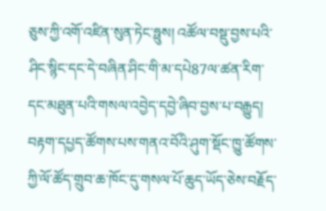ཅུས་ཀྱི་འགོ་འཛིན་སུན་ཏེང་ཧྥུས། འཚོལ་བསྡུ་བྱས་པའི་ཤིང་སྙིང་དང་དེ་བཞིན་ཤིང་གི་མ་དཔེ87ལ་ཚན་རིག་དང་མཐུན་པའི་གསལ་འབྱེད་དབྱེ་ཞིབ་བྱས་པ་བརྒྱུད། བརྟག་དཔྱད་ཚོགས་པས་གནའ་བོའི་ཤུག་སྡོང་ཁྱུ་ཚོགས་ཀྱི་ལོ་ཚོད་གྲུབ་ཆ་ཁོང་དུ་གསལ་པོ་ཆུད་ཡོད་ཅེས་བརྗོད་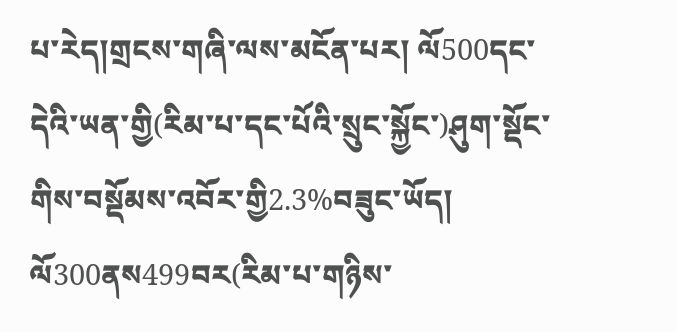པ་རེད།གྲངས་གཞི་ལས་མངོན་པར། ལོ500དང་དེའི་ཡན་གྱི(རིམ་པ་དང་པོའི་སྲུང་སྐྱོང་)ཤུག་སྡོང་གིས་བསྡོམས་འབོར་གྱི2.3%བཟུང་ཡོད། ལོ300ནས499བར(རིམ་པ་གཉིས་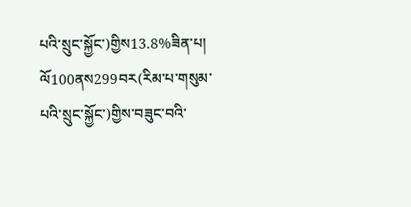པའི་སྲུང་སྐྱོང་)གྱིས13.8%ཟིན་པ། ལོ100ནས299བར(རིམ་པ་གསུམ་པའི་སྲུང་སྐྱོང་)གྱིས་བཟུང་བའི་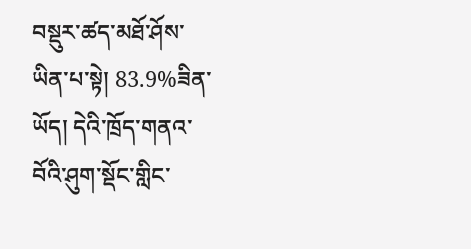བསྡུར་ཚད་མཐོ་ཤོས་ཡིན་པ་སྟེ། 83.9%ཟིན་ཡོད། དེའི་ཁྲོད་གནའ་བོའི་ཤུག་སྡོང་གླིང་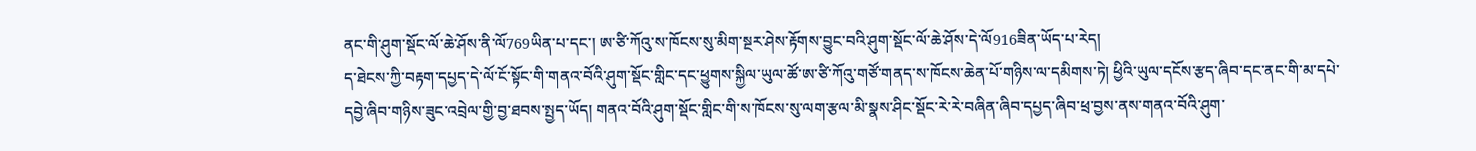ནང་གི་ཤུག་སྡོང་ལོ་ཆེ་ཤོས་ནི་ལོ769ཡིན་པ་དང་། ཨ་ཙི་ཀོའུ་ས་ཁོངས་སུ་མིག་སྔར་ཤེས་རྟོགས་བྱུང་བའི་ཤུག་སྡོང་ལོ་ཆེ་ཤོས་དེ་ལོ916ཟིན་ཡོད་པ་རེད།
ད་ཐེངས་ཀྱི་བརྟག་དཔྱད་དེ་ལོ་ངོ་སྟོང་གི་གནའ་བོའི་ཤུག་སྡོང་གླིང་དང་ཕྱུགས་སྐྱིལ་ཡུལ་ཚོ་ཨ་ཙི་ཀོའུ་གཙོ་གནད་ས་ཁོངས་ཆེན་པོ་གཉིས་ལ་དམིགས་ཏེ། ཕྱིའི་ཡུལ་དངོས་རྩད་ཞིབ་དང་ནང་གི་མ་དཔེ་དབྱེ་ཞིབ་གཉིས་ཟུང་འབྲེལ་གྱི་བྱ་ཐབས་སྤྱད་ཡོད། གནའ་བོའི་ཤུག་སྡོང་གླིང་གི་ས་ཁོངས་སུ་ལག་རྩལ་མི་སྣས་ཤིང་སྡོང་རེ་རེ་བཞིན་ཞིབ་དཔྱད་ཞིབ་ཕྲ་བྱས་ནས་གནའ་བོའི་ཤུག་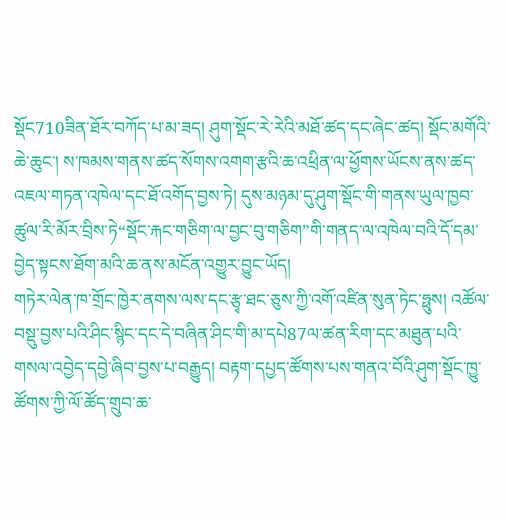སྡོང710ཟིན་ཐོར་བཀོད་པ་མ་ཟད། ཤུག་སྡོང་རེ་རེའི་མཐོ་ཚད་དང་ཞེང་ཚད། སྡོང་མགོའི་ཆེ་ཆུང་། ས་ཁམས་གནས་ཚད་སོགས་འགག་རྩའི་ཆ་འཕྲིན་ལ་ཕྱོགས་ཡོངས་ནས་ཚད་འཇལ་གཏན་འཁེལ་དང་ཐོ་འགོད་བྱས་ཏེ། དུས་མཉམ་དུ་ཤུག་སྡོང་གི་གནས་ཡུལ་ཁྱབ་ཚུལ་རི་མོར་བྲིས་ཏེ“སྡོང་རྐང་གཅིག་ལ་བྱང་བུ་གཅིག”གི་གནད་ལ་འཁེལ་བའི་དོ་དམ་བྱེད་སྟངས་ཐོག་མའི་ཆ་ནས་མངོན་འགྱུར་བྱུང་ཡོད།
གཏེར་ལེན་ཁ་གྲོང་ཁྱེར་ནགས་ལས་དང་རྩྭ་ཐང་ཅུས་ཀྱི་འགོ་འཛིན་སུན་ཏེང་ཧྥུས། འཚོལ་བསྡུ་བྱས་པའི་ཤིང་སྙིང་དང་དེ་བཞིན་ཤིང་གི་མ་དཔེ87ལ་ཚན་རིག་དང་མཐུན་པའི་གསལ་འབྱེད་དབྱེ་ཞིབ་བྱས་པ་བརྒྱུད། བརྟག་དཔྱད་ཚོགས་པས་གནའ་བོའི་ཤུག་སྡོང་ཁྱུ་ཚོགས་ཀྱི་ལོ་ཚོད་གྲུབ་ཆ་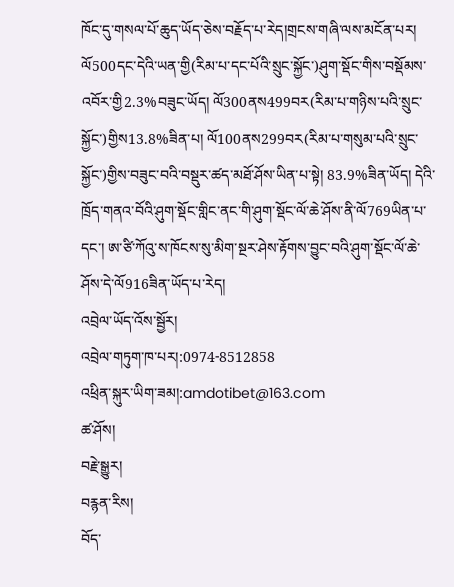ཁོང་དུ་གསལ་པོ་ཆུད་ཡོད་ཅེས་བརྗོད་པ་རེད།གྲངས་གཞི་ལས་མངོན་པར། ལོ500དང་དེའི་ཡན་གྱི(རིམ་པ་དང་པོའི་སྲུང་སྐྱོང་)ཤུག་སྡོང་གིས་བསྡོམས་འབོར་གྱི2.3%བཟུང་ཡོད། ལོ300ནས499བར(རིམ་པ་གཉིས་པའི་སྲུང་སྐྱོང་)གྱིས13.8%ཟིན་པ། ལོ100ནས299བར(རིམ་པ་གསུམ་པའི་སྲུང་སྐྱོང་)གྱིས་བཟུང་བའི་བསྡུར་ཚད་མཐོ་ཤོས་ཡིན་པ་སྟེ། 83.9%ཟིན་ཡོད། དེའི་ཁྲོད་གནའ་བོའི་ཤུག་སྡོང་གླིང་ནང་གི་ཤུག་སྡོང་ལོ་ཆེ་ཤོས་ནི་ལོ769ཡིན་པ་དང་། ཨ་ཙི་ཀོའུ་ས་ཁོངས་སུ་མིག་སྔར་ཤེས་རྟོགས་བྱུང་བའི་ཤུག་སྡོང་ལོ་ཆེ་ཤོས་དེ་ལོ916ཟིན་ཡོད་པ་རེད།
འབྲེལ་ཡོད་འོས་སྦྱོར།
འབྲེལ་གཏུག་ཁ་པར།:0974-8512858
འཕྲིན་སྐུར་ཡིག་ཟམ།:amdotibet@163.com
ཚ་ཤོས།
བརྗེ་སྒྱུར།
བརྙན་རིས།
བོད་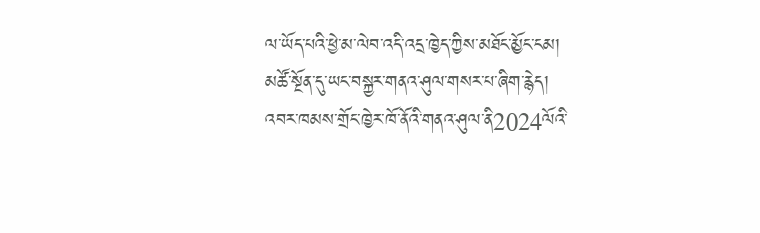ལ་ཡོད་པའི་ཕྱེ་མ་ལེབ་འདི་འདྲ་ཁྱེད་ཀྱིས་མཐོང་མྱོང་ངམ།
མཚོ་སྔོན་དུ་ཡང་བསྐྱར་གནའ་ཤུལ་གསར་པ་ཞིག་རྙེད།
འབར་ཁམས་གྲོང་ཁྱེར་ཁོ་ནོའི་གནའ་ཤུལ་ནི2024ལོའི་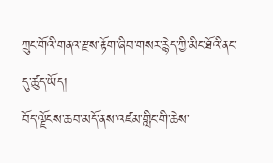ཀྲུང་གོའི་གནའ་རྫས་རྟོག་ཞིབ་གསར་རྙེད་ཀྱི་མིང་ཐོའི་ནང་དུ་ཚུད་ཡོད།
བོད་ལྗོངས་ཆབ་མདོ་ནས་འཛམ་གླིང་གི་ཆེས་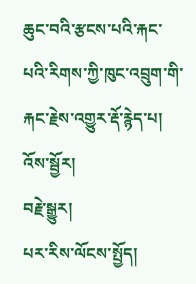ཆུང་བའི་རྩངས་པའི་རྐང་པའི་རིགས་ཀྱི་ཁུང་འབྲུག་གི་རྐང་རྗེས་འགྱུར་རྡོ་རྙེད་པ།
འོས་སྦྱོར།
བརྗེ་སྒྱུར།
པར་རིས་ལོངས་སྤྱོད།